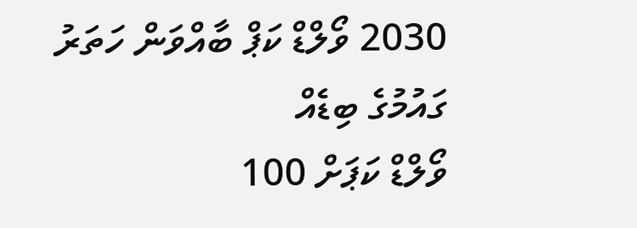2030 ވޯލްޑް ކަޕް ބާއްވަން ހަތަރު ގައުމުގެ ބިޑެއް
ވޯލްޑް ކަޕަށް 100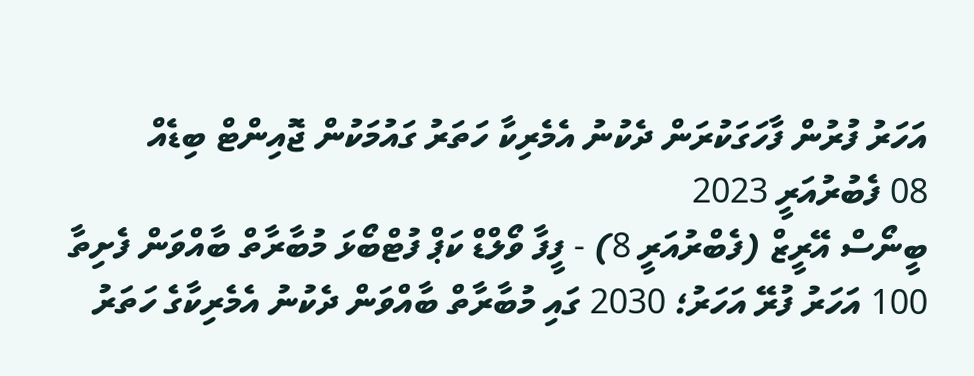އަހަރު ފުރުން ފާހަގަކުރަން ދެކުނު އެމެރިކާ ހަތަރު ގައުމަކުން ޖޮއިންޓް ބިޑެއް
08 ފެބުރުއަރީ 2023
ބީނޯސް އޭރީޒް (ފެބްރުއަރީ 8) - ފީފާ ވޯލްޑް ކަޕް ފުޓްބޯޅަ މުބާރާތް ބާއްވަން ފެށިތާ 100 އަހަރު ފުރޭ އަހަރު؛ 2030 ގައި މުބާރާތް ބާއްވަން ދެކުނު އެމެރިކާގެ ހަތަރު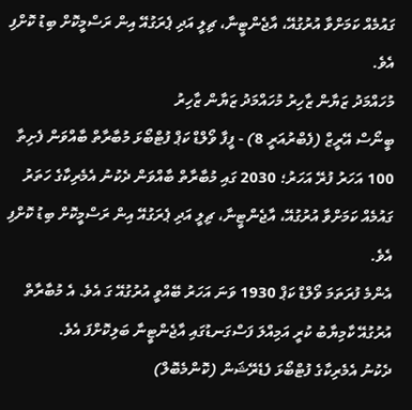ގައުމެއް ކަމަށްވާ އުރުގުއޭ، އާޖެންޓީނާ، ޗިލީ އަދި ޕެރަގުއޭ އިން ރަސްމީކޮށް ބިޑު ކޮށްފި އެވެ.
މުހައްމަދު ޒަޔާން ޒާހިރު މުހައްމަދު ޒަޔާން ޒާހިރު
ބީނޯސް އޭރީޒް (ފެބްރުއަރީ 8) - ފީފާ ވޯލްޑް ކަޕް ފުޓްބޯޅަ މުބާރާތް ބާއްވަން ފެށިތާ 100 އަހަރު ފުރޭ އަހަރު؛ 2030 ގައި މުބާރާތް ބާއްވަން ދެކުނު އެމެރިކާގެ ހަތަރު ގައުމެއް ކަމަށްވާ އުރުގުއޭ، އާޖެންޓީނާ، ޗިލީ އަދި ޕެރަގުއޭ އިން ރަސްމީކޮށް ބިޑު ކޮށްފި އެވެ.
އެންމެ ފުރަތަމަ ވޯލްޑް ކަޕް 1930 ވަނަ އަހަރު ބޭއްވީ އުރުގުއޭ ގަ އެވެ. އެ މުބާރާތް އުރުގުއޭ ކާމިޔާބު ކުރީ އަމިއްލަ ފަސްގަނޑުގައި އާޖެންޓީނާ ބަލިކޮށްފަ އެވެ.
ދެކުނު އެމެރިކާގެ ފުޓްބޯޅަ ފެޑެރޭޝަން (ކޮންމެބޮލް)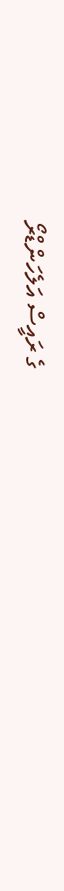ގެ ރައީސް އަލެހަންޑްރޯ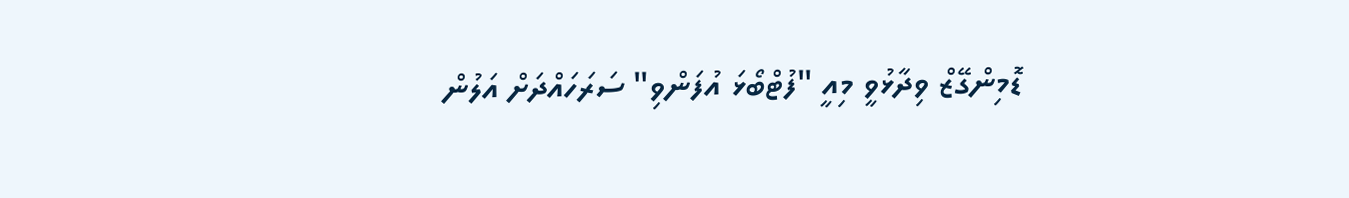ޑޮމިންގޭޒް ވިދާޅުވީ މިއީ "ފުޓްބޯޅަ އުފަންވި" ސަރަހައްދަށް އަލުން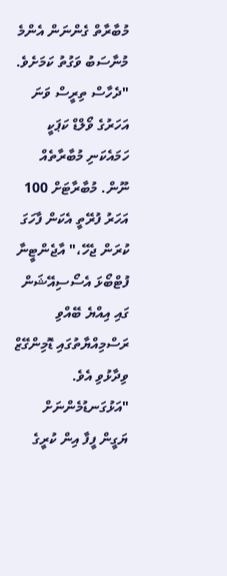މުބާރާތް ގެންނަން އެންމެ މުނާސަބު ވަގުތު ކަމަށެވެ.
"ދެހާސް ތިރީސް ވަނަ އަހަރުގެ ވޯލްޑް ކަޕަކީ ހަމައެކަނި މުބާރާތެއް ނޫން. މުބާރާޓަށް 100 އަހަރު ފުރޭތީ އެކަން ފާހަގަ ކުރަން ޖެހޭ،" އާޖެންޓީނާ ފުޓްބޯޅަ އެސޯސިއޭޝަން ގައި އިއްޔެ ބޭއްވި ރަސްމިއްޔާތުގައި ޑޮމިންގޭޒް ވިދާޅުވި އެވެ.
"އަޅުގަނޑުމެންނަށް ޔަގީން ފީފާ އިން ކުރީގެ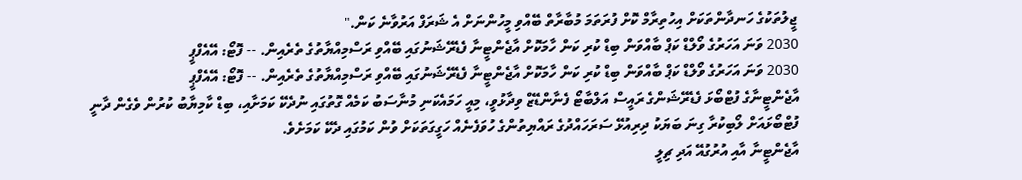ޖީލުތަކުގެ ހަނދާންތަކަށް އިހުތިރާމް ކޮށް ފުރަތަމަ މުބާރާތް ބޭއްވި މީހުންނަށް އެ ޝަރަފް އަރުވާނެ ކަން."
2030 ވަނަ އަހަރުގެ ވޯލްޑް ކަޕް ބާއްވަން ބިޑް ކުރި ކަން ހާމަކޮށް އާޖެންޓީނާ ފެޑެރޭޝަނުގައި ބޭއްވި ރަސްމިއްޔާތުގެ ތެރެއިން. -- ފޮޓޯ: އޭއެފްޕީ
2030 ވަނަ އަހަރުގެ ވޯލްޑް ކަޕް ބާއްވަން ބިޑް ކުރި ކަން ހާމަކޮށް އާޖެންޓީނާ ފެޑެރޭޝަނުގައި ބޭއްވި ރަސްމިއްޔާތުގެ ތެރެއިން. -- ފޮޓޯ: އޭއެފްޕީ
އާޖެންޓީނާގެ ފުޓްބޯޅަ ފެޑެރޭޝަންގެ ރައީސް އަލްބާޓޯ ފެނާންޑޭޒް ވިދާޅުވީ، މިއީ ހަމައެކަނި މުނާސަބު ކަމެއް ގޮތުގައި ނުދެކޭ ކަމަށާއި، ބިޑް ކާމިޔާބު ކުރުން ވެގެން ދާނީ ފުޓްބޯޅައަށް ލޯބިކުރާ ގިނަ ބަޔަކު ދިރިއުޅޭ ސަރަހައްދުގެ ރައްޔިތުންގެ ހުވަފެނެއް ހަގީގަތަކަށް ވުން ކަމުގައި ދެކޭ ކަމަށެވެ.
އާޖެންޓީނާ އާއި އުރުގުއޭ އަދި ޗިލީ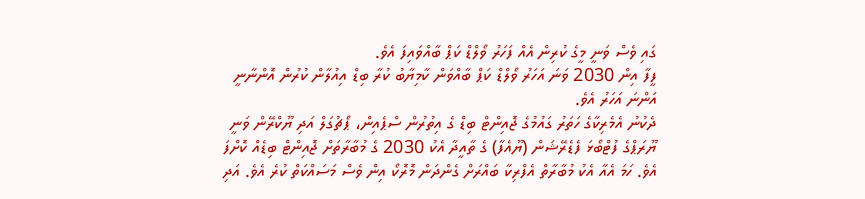ގައި ވެސް ވަނީ މީގެ ކުރިން އެއް ފަހަރު ވޯލްޑް ކަޕް ބާއްވައިފަ އެވެ.
ފީފާ އިން 2030 ވަނަ އަހަރު ވޯލްޑް ކަޕް ބާއްވަން ކާމިޔާބު ކުރާ ބިޑް އިއުލާން ކުރުން އޮންނާނީ އަންނަ އަހަރު އެވެ.
ދެކުނު އެމެރިކާގެ ހަތަރު ގައުމުގެ ޖޮއިންޓް ބިޑް ގެ އިތުރުން ސްޕެއިން، ޕޯޗުގަލް އަދި ޔޫކްރޭން ވަނީ ޔޫރަޕްގެ ފުޓްބޯޅަ ފެޑެރޭޝަން (ޔޫއެފާ) ގެ ތާއީދާ އެކު 2030 ގެ މުބާރާތަށް ޖޮއިންޓް ބިޑެއް ކޮށްފަ އެވެ. ހަމަ އެއާ އެކު މުބާރާތް އެފްރިކާ ބައްރަށް ގެންދަން މޮރޮކޯ އިން ވެސް މަސައްކަތް ކުރެ އެވެ. އަދި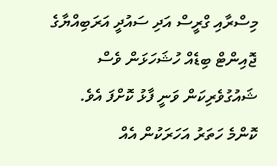މިސްރާއި ގްރީސް އަދި ސައުދީ އަރަބިއްޔާގެ ޖޮއިންޓް ބިޑެއް ހުޝަހަޅަން ވެސް ޝައުގުވެރިކަން ވަނީ ފާޅު ކޮށްފަ އެވެ.
ކޮންމެ ހަތަރު އަހަރަކުން އެއް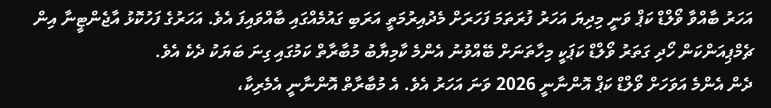އަހަރު ބާއްވާ ވޯލްޑް ކަޕް ވަނީ މިދިޔަ އަހަރު ފުރަތަމަ ފަހަރަށް މެދުއިރުމަތީ އަރަބި ގައުމެއްގައި ބާއްވައިފަ އެވެ. އަހަރުގެ ފަހުކޮޅު އާޖެންޓީނާ އިން ޗެމްޕިއަންކަން ހޯދި ގަތަރު ވޯލްޑް ކަޕަކީ މިހާތަނަށް ބޭއްވުނު އެންމެ ކާމިޔާބު މުބާރާތް ކަމުގައި ގިނަ ބަޔަކު ދެކެ އެވެ.
ދެން އެންމެ އަވަހަށް ވޯލްޑް ކަޕް އޮންނާނީ 2026 ވަނަ އަހަރު އެވެ. އެ މުބާރާތް އޮންނާނީ އެމެރިކާ،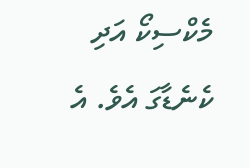މެކްސިކޯ އަދި ކެނެޑާގަ އެވެ. އެ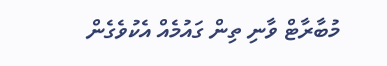މުބާރާޓް ވާނި ތިން ގައުމެއް އެކުވެގެން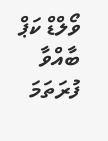ވޯލްޑް ކަޕް ބާއްވާ ފުރަތަމަ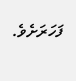ފަހަރަށެވެ.